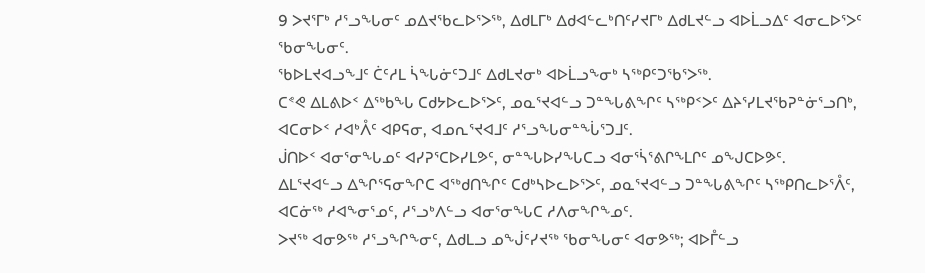9 ᐳᔪᕐᒥᒃ ᓱᕐᓗᖓᓂᑦ ᓄᐃᔪᖃᓚᐅᕐᐳᖅ, ᐃᑯᒪᒥᒃ ᐃᑯᐊᓪᓚᒃᑎᑦᓯᔪᒥᒃ ᐃᑯᒪᔪᓪᓗ ᐊᐅᒫᓗᐃᑦ ᐊᓂᓚᐅᕐᐳᑦ ᖃᓂᖓᓂᑦ.
ᖃᐅᒪᔪᐊᓗᖕᒧᑦ ᑖᑦᓱᒪ ᓵᖓᓃᑦᑐᒧᑦ ᐃᑯᒪᔪᓂᒃ ᐊᐅᒫᓗᖕᓂᒃ ᓴᖅᑭᑦᑐᖃᕐᐳᖅ.
ᑕᕝᕙ ᐃᒪᕕᐅᑉ ᐃᖅᑲᖓ ᑕᑯᔭᐅᓚᐅᕐᐳᑦ, ᓄᓇᕐᔪᐊᓪᓗ ᑐᓐᖓᕕᖏᑦ ᓴᖅᑭᑉᐳᑦ ᐃᔨᕐᓯᒪᔪᖃᕈᓐᓃᕐᓗᑎᒃ, ᐊᑕᓂᐅᑉ ᓱᐊᒃᐰᑦ ᐊᑭᕋᓂ, ᐊᓄᕆᕐᔪᐊᒧᑦ ᓱᕐᓗᖓᓂᓐᖔᕐᑐᒧᑦ.
ᒎᑎᐅᑉ ᐊᓂᕐᓂᖓᓄᑦ ᐊᓯᕈᕐᑕᐅᓯᒪᕗᑦ, ᓂᓐᖓᐅᓯᖓᑕᓗ ᐊᓂᕐᓵᕐᕕᒋᖕᒪᒋᑦ ᓄᖑᑕᐅᕗᑦ.
ᐃᒪᕐᔪᐊᓪᓗ ᐃᖏᕐᕋᓂᖏᑕ ᐊᖅᑯᑎᖏᑦ ᑕᑯᒃᓴᐅᓚᐅᕐᐳᑦ, ᓄᓇᕐᔪᐊᓪᓗ ᑐᓐᖓᕕᖏᑦ ᓴᖅᑭᑎᓚᐅᕐᐰᑦ, ᐊᑕᓃᖅ ᓱᐊᖕᓂᕐᓄᑦ, ᓱᕐᓗᒃᐱᓪᓗ ᐊᓂᕐᓂᖓᑕ ᓱᐱᓂᖏᖕᓄᑦ.
ᐳᔪᖅ ᐊᓂᕗᖅ ᓱᕐᓗᖏᖕᓂᑦ, ᐃᑯᒪᓗ ᓄᖒᑦᓯᔪᖅ ᖃᓂᖓᓂᑦ ᐊᓂᕗᖅ; ᐊᐅᒤᓪᓗ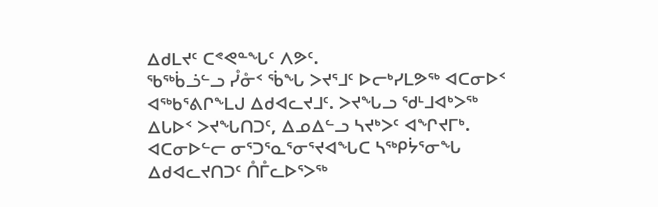ᐃᑯᒪᔪᑦ ᑕᕝᕙᓐᖓᑦ ᐱᕗᑦ.
ᖃᖅᑳᓘᓪᓗ ᓮᓁᑉ ᖄᖓ ᐳᔪᕐᒧᑦ ᐅᓕᒃᓯᒪᕗᖅ ᐊᑕᓂᐅᑉ ᐊᖅᑲᕐᕕᒋᖕᒪᒍ ᐃᑯᐊᓚᔪᒧᑦ. ᐳᔪᖓᓗ ᖁᒻᒧᐊᒃᐳᖅ ᐃᒐᐅᑉ ᐳᔪᖓᑎᑐᑦ, ᐃᓄᐃᓪᓗ ᓴᔪᒃᐳᑦ ᐊᖏᔪᒥᒃ.
ᐊᑕᓂᐅᓪᓕ ᓂᕐᑐᕐᓇᕐᓂᕐᔪᐊᖓᑕ ᓴᖅᑭᔮᕐᓂᖓ ᐃᑯᐊᓚᔪᑎᑐᑦ ᑍᒤᓚᐅᕐᐳᖅ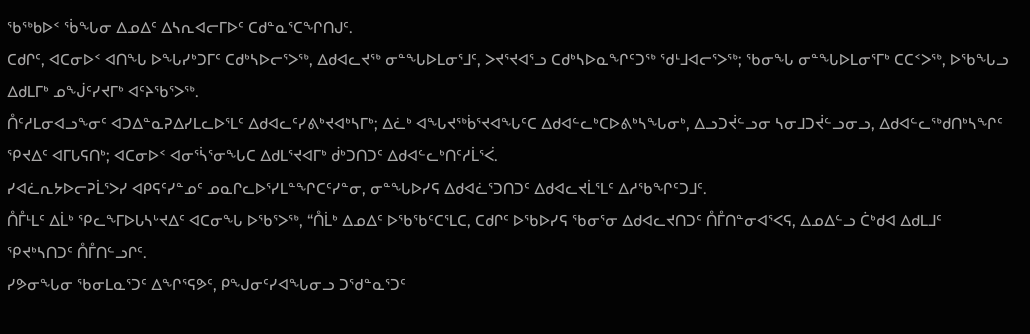ᖃᖅᑲᐅᑉ ᖄᖓᓂ ᐃᓄᐃᑦ ᐃᓴᕆᐊᓕᒥᐅᑦ ᑕᑯᓐᓇᕐᑕᖏᑎᒍᑦ.
ᑕᑯᒋᑦ, ᐊᑕᓂᐅᑉ ᐊᑎᖓ ᐅᖓᓯᒃᑐᒥᑦ ᑕᑯᒃᓴᐅᓕᕐᐳᖅ, ᐃᑯᐊᓚᔪᖅ ᓂᓐᖓᐅᒪᓂᕐᒧᑦ, ᐳᔪᕐᔪᐊᕐᓗ ᑕᑯᒃᓴᐅᓇᖏᑦᑐᖅ ᖁᒻᒧᐊᓕᕐᐳᖅ; ᖃᓂᖓ ᓂᓐᖓᐅᒪᓂᕐᒥᒃ ᑕᑕᑉᐳᖅ, ᐅᖃᖓᓗ ᐃᑯᒪᒥᒃ ᓄᖒᑦᓯᔪᒥᒃ ᐊᑦᔨᖃᕐᐳᖅ.
ᑍᑦᓱᒪᓂᐊᓗᖕᓂᑦ ᐊᑐᐃᓐᓇᕈᐃᓯᒪᓚᐅᕐᒪᑦ ᐃᑯᐊᓚᑦᓯᕕᒃᔪᐊᒃᓴᒥᒃ; ᐃᓛᒃ ᐊᖓᔪᖅᑳᕐᔪᐊᖓᑦᑕ ᐃᑯᐊᓪᓚᒃᑕᐅᕕᒃᓴᖓᓂᒃ, ᐃᓗᑐᔫᓪᓗᓂ ᓴᓂᒧᑐᔫᓪᓗᓂᓗ, ᐃᑯᐊᓪᓚᖅᑯᑎᒃᓴᖏᑦ ᕿᔪᐃᑦ ᐊᒥᒐᕋᑎᒃ; ᐊᑕᓂᐅᑉ ᐊᓂᕐᓵᕐᓂᖓᑕ ᐃᑯᒪᕐᔪᐊᒥᒃ ᑰᒃᑐᑎᑐᑦ ᐃᑯᐊᓪᓚᒃᑎᑦᓱᒫᕐᐹ.
ᓯᐊᓛᕆᔭᐅᓕᕈᒫᕐᐳᓯ ᐊᑭᕋᑦᓯᓐᓄᑦ ᓄᓇᒋᓚᐅᕐᓯᒪᓐᖏᑕᑦᓯᓐᓂ, ᓂᓐᖓᐅᓯᕋ ᐃᑯᐊᓛᕐᑐᑎᑐᑦ ᐃᑯᐊᓚᔪᒫᕐᒪᑦ ᐃᓱᖃᖏᑦᑐᒧᑦ.
ᑍᒤᒻᒪᑦ ᐃᒫᒃ ᕿᓚᖕᒥᐅᒐᓴᒡᔪᐃᑦ ᐊᑕᓂᖓ ᐅᖃᕐᐳᖅ, “ᑍᒫᒃ ᐃᓄᐃᑦ ᐅᖃᖃᑦᑕᕐᒪᑕ, ᑕᑯᒋᑦ ᐅᖃᐅᓯᕋ ᖃᓂᕐᓂ ᐃᑯᐊᓚᔪᑎᑐᑦ ᑍᒤᑎᓐᓂᐊᕐᐸᕋ, ᐃᓄᐃᓪᓗ ᑖᒃᑯᐊ ᐃᑯᒪᒧᑦ ᕿᔪᒃᓴᑎᑐᑦ ᑍᒤᑎᓪᓗᒋᑦ.
ᓯᕗᓂᖓᓂ ᖃᓂᒪᓇᕐᑐᑦ ᐃᖏᕐᕋᕗᑦ, ᑭᖑᓂᑦᓯᐊᖓᓂᓗ ᑐᖁᓐᓇᕐᑐᑦ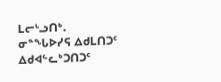ᒪᓕᒡᓗᑎᒃ.
ᓂᓐᖓᐅᓯᕋ ᐃᑯᒪᑎᑐᑦ ᐃᑯᐊᓪᓚᒃᑐᑎᑐᑦ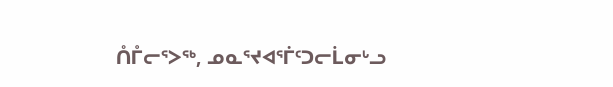ᑍᒤᓕᕐᐳᖅ, ᓄᓇᕐᔪᐊᕐᒦᑦᑐᓕᒫᓂᒡᓗ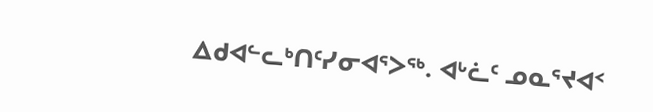ᐃᑯᐊᓪᓚᒃᑎᑦᓯᓂᐊᕐᐳᖅ. ᐊᒡᓛᑦ ᓄᓇᕐᔪᐊᑉ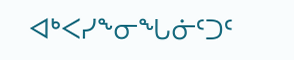ᐊᒃᐸᓯᖕᓂᖓᓃᑦᑐᑦ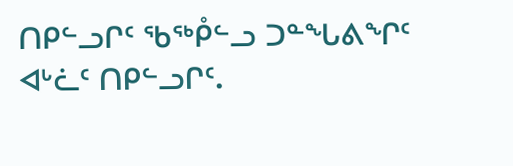ᑎᑭᓪᓗᒋᑦ ᖃᖅᑬᓪᓗ ᑐᓐᖓᕕᖏᑦ ᐊᒡᓛᑦ ᑎᑭᓪᓗᒋᑦ.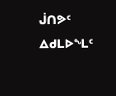ᒎᑎᕗᑦ ᐃᑯᒪᐅᖕᒪᑦ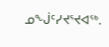ᓄᖒᑦᓯᔪᕐᔪᐊᖅ.